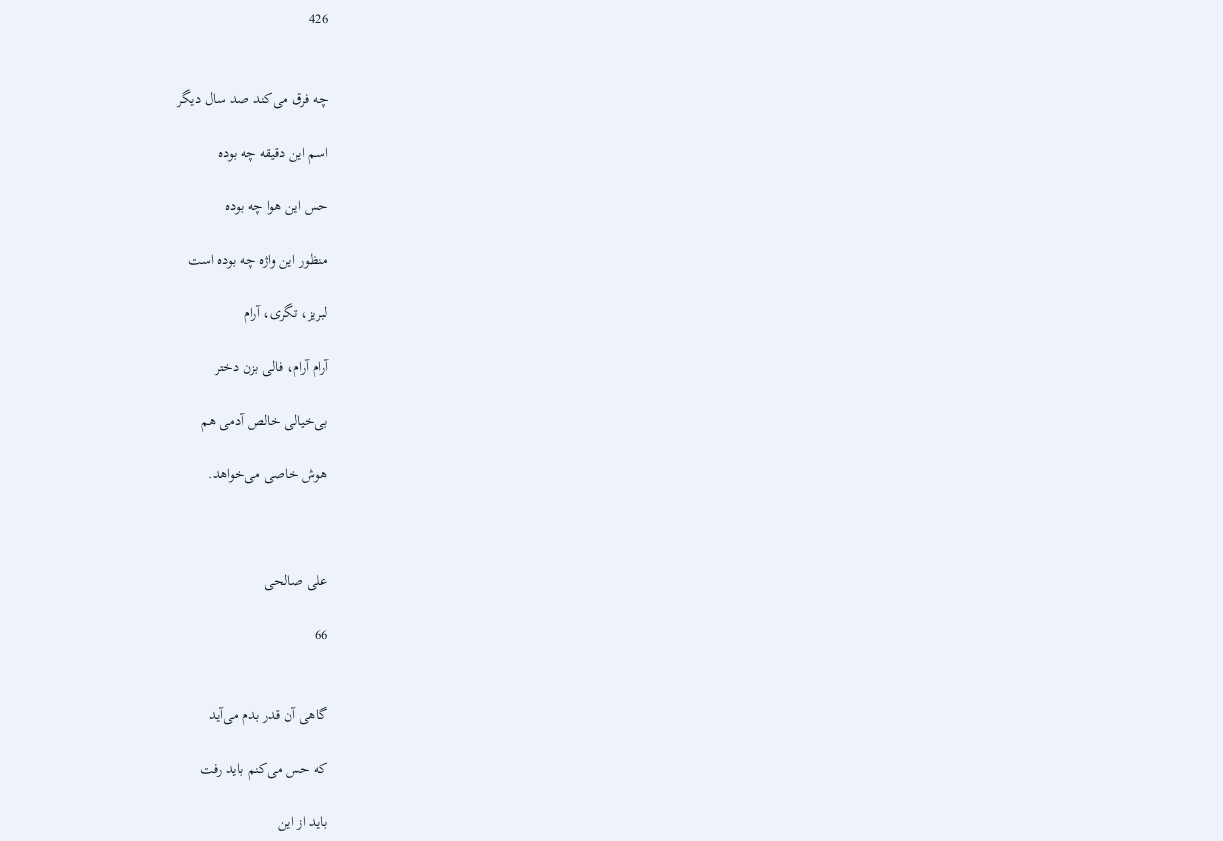426


چه فرق می‌کند صد سال دیگر

اسم این دقیقه چه بوده

حس این هوا چه بوده

منظور این واژه چه بوده است

لبریز، تگری، آرام

آرام آرام، فالی بزن دختر

بی‌خیالی خالص آدمی هم

هوش خاصی می‌خواهد.



علی صالحی

66


گاهی آن قدر بدم می‌آید

که حس می‌کنم باید رفت

باید از این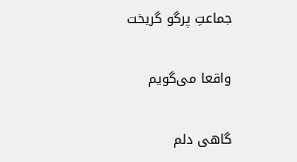جماعتِ پرگو گریخت

واقعا می‌گویم

گاهی دلم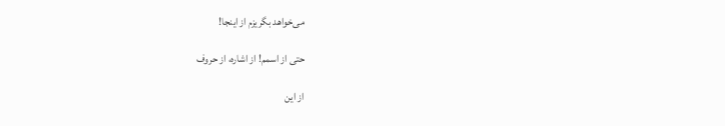می‌خواهد بگریزم از اینجا!

حتی از اسمم! از اشاره، از حروف

از این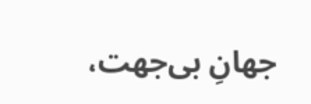جهانِ بی‌جهت،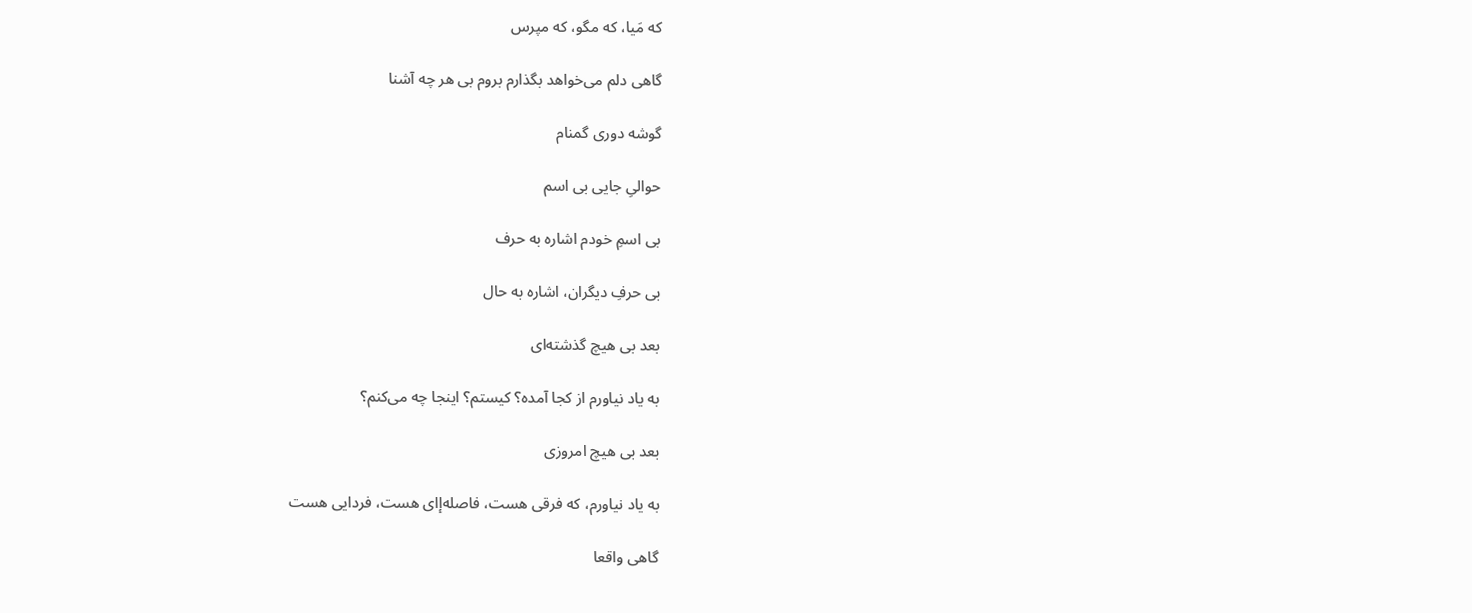که مَیا، که مگو، که مپرس

گاهی دلم می‌خواهد بگذارم بروم بی هر چه آشنا

گوشه دوری گمنام

حوالیِ جایی بی اسم

بی اسمِ خودم اشاره به حرف

بی حرفِ دیگران، اشاره به حال

بعد بی هیچ گذشته‌ای

به یاد نیاورم از کجا آمده؟ کیستم؟ اینجا چه می‌کنم؟

بعد بی هیچ امروزی

به یاد نیاورم، که فرقی هست، فاصله‌إای هست، فردایی هست

گاهی واقعا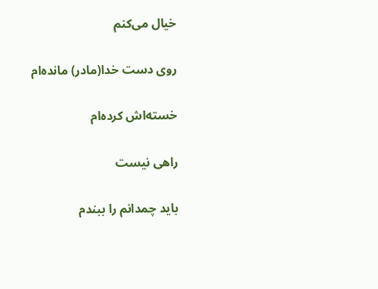خیال می‌کنم

روی دست خدا(مادر) مانده‌ام

خسته‌اش کرده‌ام

راهی نیست

باید چمدانم را ببندم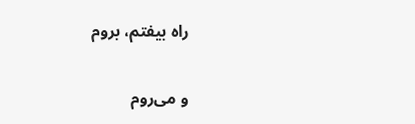راه بیفتم، بروم

و می‌روم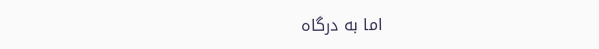اما به درگاه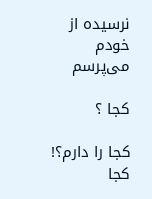نرسیده از خودم می‌پرسم

کجا ؟

کجا را دارم؟! کجا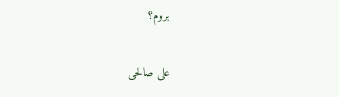بروم؟


علی صالحی